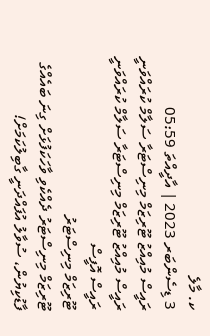ކ. މާލެ
3 ޑިސެންބަރ 2023 | އާދީއްތަ 05:59
ރައީސް މުއިއްޒު ޓޫރިޒަމް މިނިސްޓަރާ ސަލާމް ކުރައްވަނީ
ރައީސް މުއިއްޒު ޓޫރިޒަމް މިނިސްޓަރާ ސަލާމް ކުރައްވަނީ
ރައީސް އޮފީސް
ޓޫރިޒަމް މިނިސްޓަރު
ޓޫރިޒަމް މިނިސްޓަރު ދެއްކެވި ވާހަކަފުޅަށް ގިނަ ބައެއްގެ ފާޑުކިޔުން، ސުވާލު އުފައްދަނީ ގާބިލުކަމަށް!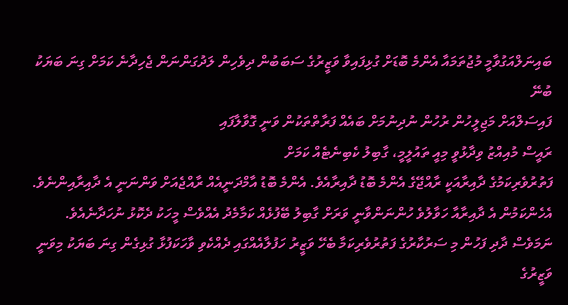ބައިނަލްއަގުވާމީ މުޖުތަމައާ އެންމެ ބޮޑަށް ގުޅިފައިވާ ވަޒީރުގެ ސަބަބުން ދިވެހިން ލަދުގަންނަން ޖެހިދާނެ ކަމަށް ގިނަ ބަޔަކު ބުނޭ
ފައިސަލްއަށް މަޖިލީހުން ރުހުން ނުދިނުމަށް ބައެއް ފަރާތްތަކުން ވަނީ ގޮވާލާފައި
ރައީސް މުއިއްޒު ވިދާޅުވީ މިއީ ތައުލީމީ، ގާބިލު ކެބިނެޓެއް ކަމަށް
ފަތުރުވެރިކަމުގެ ދާއިރާއަކީ ރާއްޖޭގެ އެންމެ ބޮޑު ދާއިރާއެވެ. އެންމެ ބޮޑު އާމްދަނީއެއް ރާއްޖެއަށް ވަންނަނީ އެ ދާއިރާއިންނެވެ. އެހެންކަމުން އެ ދާއިރާއާ ހަވާލުވެ ހުންނަންވާނީ ވަރަށް ގާބިލު ބޭފުޅެއް ކަމާމެދު އެއްވެސް މީހަކު ދެކޮޅު ނުހަދާނެއެވެ. ނަމަވެސް ދާދި ފަހުން މި ސަރުކާރުގެ ފަތުރުވެރިކަމާ ބެހޭ ވަޒީރު ހަފުލާއެއްގައި ދެއްކެވި ވާހަކަފުޅާ ގުޅިގެން ގިނަ ބަޔަކު މިވަނީ ވަޒީރުގެ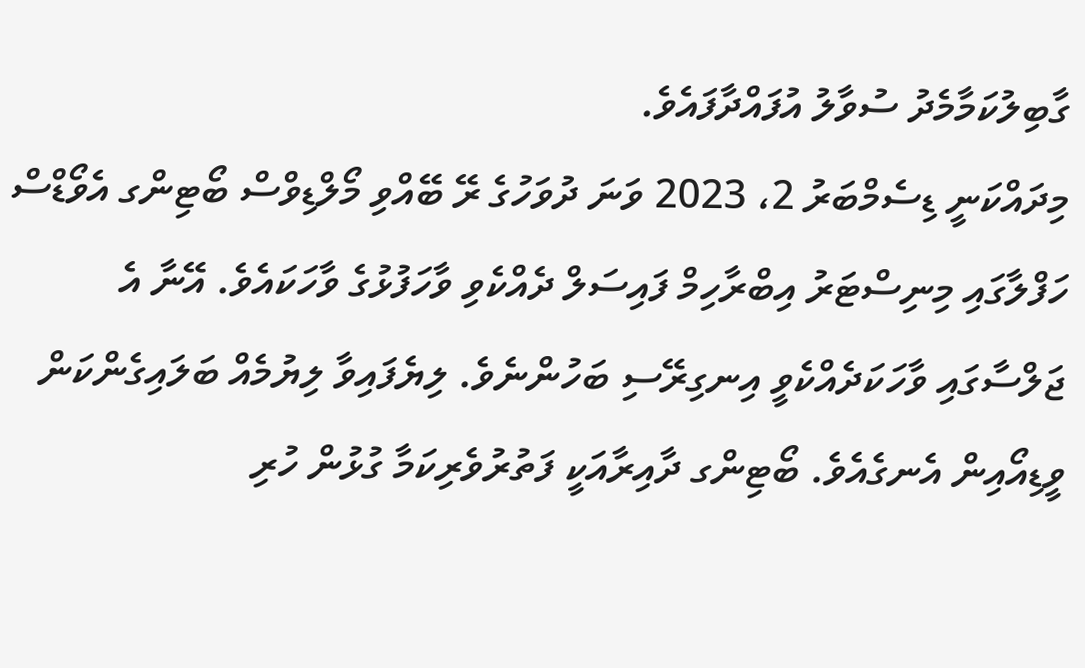ގާބިލުކަމާމެދު ސުވާލު އުފައްދާފައެވެ.
މިދައްކަނީ ޑިސެމްބަރު 2، 2023 ވަނަ ދުވަހުގެ ރޭ ބޭއްވި މޯލްޑިވްސް ބޯޓިންގ އެވޯޑްސް ހަފްލާގައި މިނިސްޓަރު އިބްރާހިމް ފައިސަލް ދެއްކެވި ވާހަފުޅުގެ ވާހަކައެވެ. އޭނާ އެ ޖަލްސާގައި ވާހަކަދެއްކެވީ އިނގިރޭސި ބަހުންނެވެ. ލިޔެފައިވާ ލިޔުމެއް ބަލައިގެންކަން ވީޑިއޯއިން އެނގެއެވެ. ބޯޓިންގ ދާއިރާއަކީ ފަތުރުވެރިކަމާ ގުޅުން ހުރި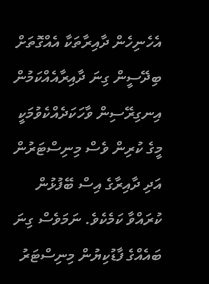އެހެނިހެން ދާއިރާތަކާ އެއްގޮތަށް ބިދޭސީން ގިނަ ދާއިރާއެއްކަމުން އިނގިރޭސިން ވާހަކަދެއްކެވުމަކީ މީގެ ކުރިން ވެސް މިނިސްޓަރުން އަދި ދާއިރާގެ އިސް ބޭފުޅުން ކުރައްވާ ކަމެކެވެ. ނަމަވެސް ގިނަ ބައެއްގެ ފާޑުކިޔުން މިނިސްޓަރު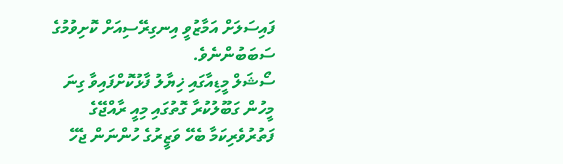ފައިސަލަށް އަމާޒުވީ އިނގިރޭސިއަށް ކޮށިވުމުގެ ސަބަބުންނެވެ.
ސޯޝަލް މީޑިއާގައި ޚިޔާލު ފާޅުކޮށްފައިވާ ގިނަ މީހުން ގަބޫލުކުރާ ގޮތުގައި މިއީ ރާއްޖޭގެ ފަތުރުވެރިކަމާ ބެހޭ ވަޒީރުގެ ހުންނަން ޖެހޭ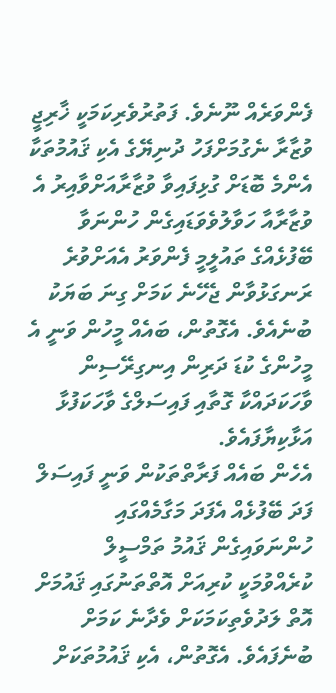ފެންވަރެއް ނޫނެވެ. ފަތުރުވެރިކަމަކީ ޚާރިޖީ ވުޒާރާ ނެގުމަށްފަހު ދުނިޔޭގެ އެކި ޤައުމުތަކާ އެންމެ ބޮޑަށް ގުޅިފައިވާ ވުޒާރާއަށްވާއިރު އެ ވުޒާރާއާ ހަވާލުވެވަޑައިގެން ހުންނަވާ ބޭފުޅެއްގެ ތައުލީމީ ފެންވަރު އެއަށްވުރެ ރަނގަޅުވާން ޖެހޭނެ ކަމަށް ގިނަ ބަޔަކު ބުނެއެވެ. އެގޮތުން، ބައެއް މީހުން ވަނީ އެ މީހުންގެ ކުޑަ ދަރިން އިނގިރޭސިން ވާހަކަދައްކާ ގޮތާއި ފައިސަލްގެ ވާހަކަފުޅާ އަޅާކިޔާފައެވެ.
އެހެން ބައެއް ފަރާތްތަކުން ވަނީ ފައިސަލް ފަދަ ބޭފުޅެއް އެފަދަ މަގާމެއްގައި ހުންނަވައިގެން ޤައުމު ތަމްސީލް ކުރެއްވުމަކީ ކުރިއަށް އޮތްތަނުގައި ޤައުމަށް އޮތް ލަދުވެތިކަމަކަށް ވެދާނެ ކަމަށް ބުނެފައެވެ. އެގޮތުން، އެކި ޤައުމުތަކަށް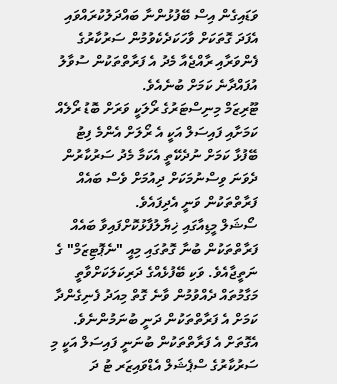ވަޑައިގެން އިސް ބޭފުޅުންނާ ބައްދަލުކުރައްވައި އެފަދަ ގޮތަކަށް ވާހަކަދެކެވުމުން ސަރުކާރުގެ ފެންވަރާއި ރާއްޖެއާ މެދު އެ ފަރާތްތަކުން ސުވާލު އުފައްދާނެ ކަމަށް ބުނެއެވެ.
ޓޫރިޒަމް މިނިސްޓަރުގެ ރޯލަކީ ވަރަށް ބޮޑު ރޯލެއް ކަމަށާއި ފައިސަލް އަކީ އެ ރޯލަށް އެންމެ ފިޓު ބޭފުޅާ ކަމަށް ނުދެކޭތީ އެކަމާ މެދު ސަރުކާރުން ދެވަނަ ވިސްނުމަކަށް ދިއުމަށް ވެސް ބައެއް ފަރާތްތަކުން ވަނީ އެދިފައެވެ.
ސޯޝަލް މީޑިއާގައި ޚިޔާލުފާޅުކޮށްފައިވާ ބައެއް ފަރާތްތަކުން ބުނާ ގޮތުގައި މިއީ "ނެޕޮޓިޒަމް" ގެ ނަތީޖާއެވެ. ވަކި ބޭފުޅެއްގެ ދަރިކަލަކަށްވާތީ މަގާމުތައް ދެއްވުމުން ވާނެ ގޮތް މިއަދު ފެނިގެންދާ ކަމަށް އެ ފަރާތްތަކުން ދަނީ ބުނަމުންނެވެ. އެގޮތަށް އެ ފަރާތްތަކުން ބުނަނީ ފައިސަލް އަކީ މި ސަރުކާރުގެ ސްޕެޝަލް އެޑްވައިޒަރ ޓު ދަ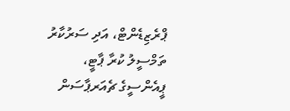ޕްރެޒިޑެންޓް، އަދި ސަރުކާރު ތަމްސީލު ކުރާ ޕާޓީ، ޕީއެންސީގެ ޗެއަރޕާސަން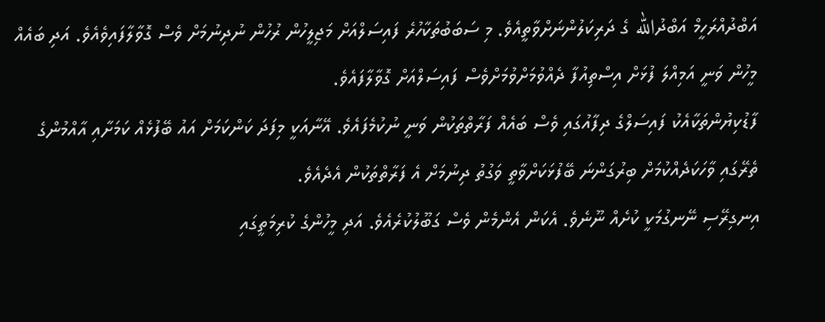އަބްދުއްރަހީމް އަބްދުالله ގެ ދަރިކަލުންނަށްވާތީއެވެ. މި ސަބަބުތަކާހުރެ ފައިސަލްއަށް މަޖިލީހުން ރުހުން ނުދިނުމަށް ވެސް ގޮވާލާފައިވެއެވެ. އަދި ބައެއް މީހުން ވަނީ އަމިއްލަ ފުޅަށް އިސްތިއުފާ ދެއްވުމަށްވުމަށްވެސް ފައިސަލްއަށް ގޮވާލާފައެވެ.
ފާޑުކިޔުންތަކާއެކު ފައިސަލްގެ ދިފާއުގައި ވެސް ބައެއް ފަރާތްތަކުން ވަނީ ނުކުމެފައެވެ. އޭނާއަކީ މިފަދަ ކަންކަމަށް އައު ބޭފުޅެއް ކަމަށާއި އާއްމުންގެ ތެރޭގައި ވާހަކަދެއްކުމަށް ބިރުގަންނަ ބޭފުޅަކަށްވާތީ ވަގުތު ދިނުމަށް އެ ފަރާތްތަކުން އެދެއެވެ.
އިނގިރޭސި ނޭނގުމަކީ ކުށެއް ނޫނެވެ. އެކަން އެންމެން ވެސް ގަބޫލުކުރެއެވެ. އަދި މީހުންގެ ކުރިމަތީގައި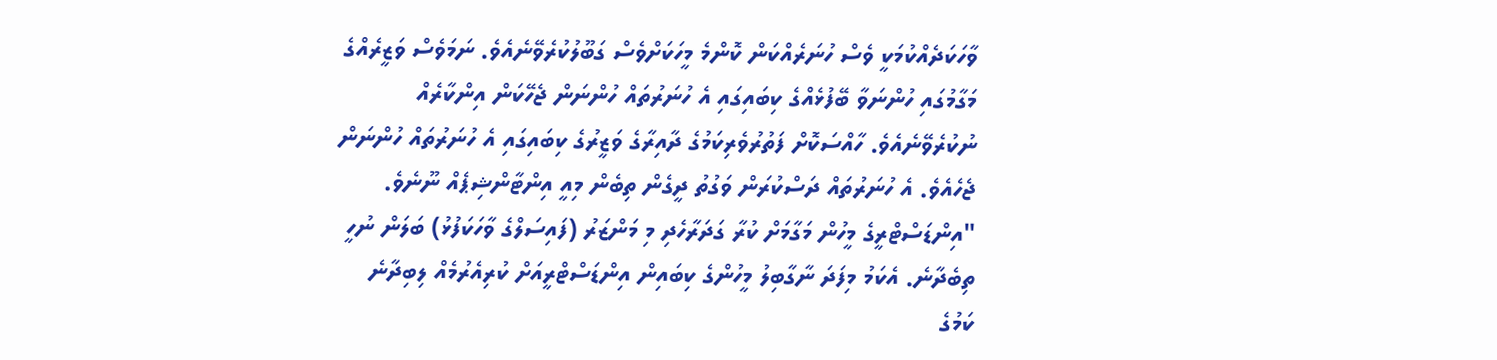ވާހަކަދެއްކުމަކީ ވެސް ހުނަރެއްކަން ކޮންމެ މީހަކަށްވެސް ގަބޫލުކުރެވޭނެއެވެ. ނަމަވެސް ވަޒީރެއްގެ މަގާމުގައި ހުންނަވާ ބޭފުޅެއްގެ ކިބައިގައި އެ ހުނަރުތައް ހުންނަން ޖެހޭކަން އިންކާރެއް ނުކުރެވޭނެއެވެ. ހާއްސަކޮށް ފަތުރުވެރިކަމުގެ ދާއިރާގެ ވަޒީރުގެ ކިބައިގައި އެ ހުނަރުތައް ހުންނަން ޖެހެއެވެ. އެ ހުނަރުތައް ދަސްކުރަން ވަގުތު ދީގެން ތިބެން މިއީ އިންޓާންޝިޕެއް ނޫނެވެ.
"އިންޑަސްޓްރީގެ މީހުން މަގާމަށް ކުރާ ގަދަރާހެދި މި މަންޒަރު (ފައިސަލްގެ ވާހަކަފުޅު) ބަލަން ނުހީ ތިބެދާނެ. އެކަމު މިފަދަ ނާގާބިލު މީހުންގެ ކިބައިން އިންޑަސްޓްރީއަށް ކުރިއެރުމެއް ލިބިދާނެ ކަމުގެ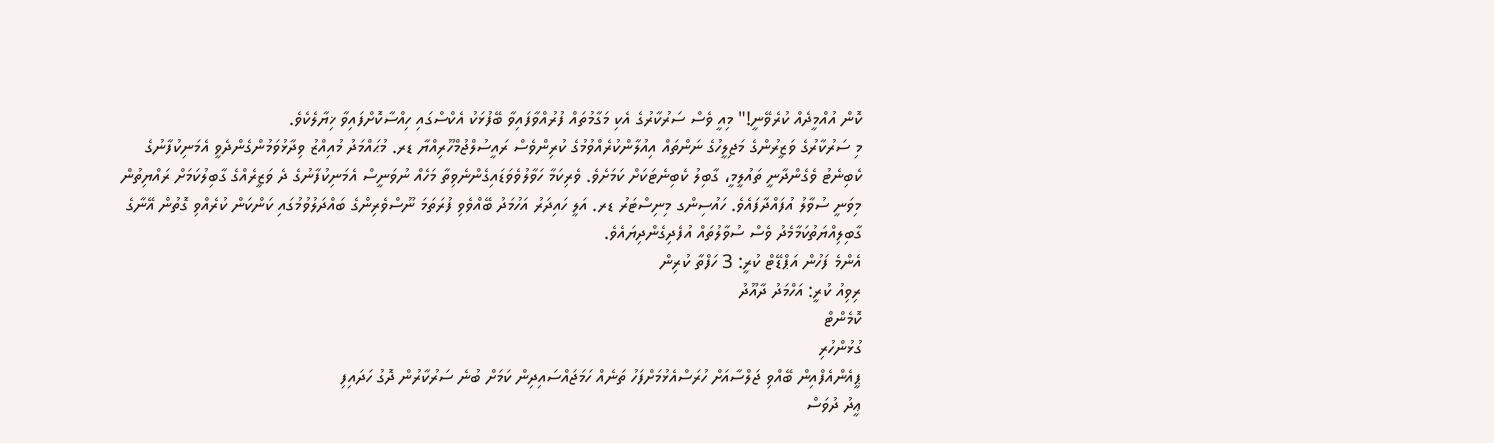ކޮން އުއްމީދެއް ކުރެވޭނީ!" މިއީ ވެސް ސަރުކާރުގެ އެކި މަގާމުތައް ފުރުއްވާފައިވާ ބޭފުޅަކު އެކްސްގައި ހިއްސާކޮށްފައިވާ ޚިޔާލެކެވެ.
މި ސަރުކާރުގެ ވަޒީރުންގެ މަޖިލީހުގެ ނަންތައް އިއުލާންކުރެއްވުމުގެ ކުރިންވެސް ރައީސުލްޖުމްހޫރިއްޔާ ޑރ. މުޙައްމަދު މުއިއްޒު ވިދާޅުވަމުންގެންދެވީ އެމަނިކުފާނުގެ ކެބިނެޓު ވެގެންދާނީ ތައުލީމީ، ގާބިލު ކެބިނެޓަކަށް ކަމަށެވެ. ވެރިކަމާ ހަވާލުވެވަޑައިގެންނެވިތާ މަހެއް ނުވަނީސް އެމަނިކުފާނުގެ ދެ ވަޒީރެއްގެ ގާބިލުކަމަށް ރައްޔިތުން މިވަނީ ސުވާލު އުފައްދާފައެވެ. ހައުސިންގ މިނިސްޓަރު ޑރ. އަލީ ހައިދަރު އަހުމަދު ބޭއްވެވި ފުރަތަމަ ނޫސްވެރިންގެ ބައްދަލުވުމުގައި ކަންކަން ކުރެއްވި ގޮތުން އޭނާގެ ގާބިލިއްޔަތުކަމާމެދު ވެސް ސުވާލުތައް އުފެދިގެންދިޔައެވެ.
އެންމެ ފަހުން އަޕްޑޭޓް ކުރީ: 3 ހަފްތާ ކުރިން
ރިވިއު ކުރީ: އަހްމަދު ދާއޫދު
ކޮމެންޓް
ގުޅުންހުރި
ޕީއެންއެފްއިން ބޭއްވި ޖަލްސާއަށް ހުރަސްއެޅުމަށްފަހު ތަނެއް ހަމަޖައްސައިދިން ކަމަށް ބުނެ ސަރުކާރުން ދޮގު ހަދައިފި
ޢީދު ދުވަސް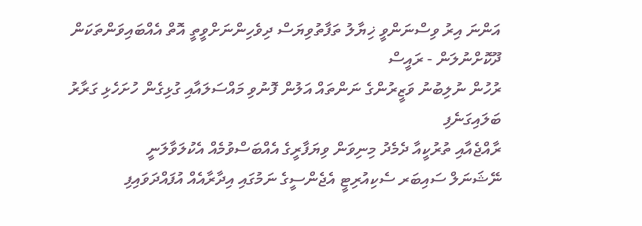އަންނަ އިރު ވިސްނަންވީ ޚިޔާލު ތަފާތުވިޔަސް ދިވެހިންނަށްވީތީ އޮތް އެއްބައިވަންތަކަން ދޫކޮށްނުލަން - ރައީސް
ރުހުން ނުލިބުނު ވަޒީރުންގެ ނަންތައް އަލުން ފޮނުވި މައްސަލައާއި ގުޅިގެން ހުށަހެޅި ގަރާރު ބަލައިގަނެފި
ރާއްޖެއާއި ތުރުކީއާ ދެމެދު މިނިވަން ވިޔަފާރީގެ އެއްބަސްވުމެއް އެކުލަވާލަނީ
ނޭޝަނަލް ސައިބަރ ސެކިއުރިޓީ އެޖެންސީގެ ނަމުގައި އިދާރާއެއް އުފައްދަވައިފި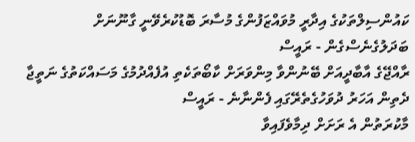ކައުންސިލްތަކުގެ އިދާރީ މުވައްޒަފުންގެ މުސާރަ ބޮޑުކުރެވޭނީ ގާނޫނަށް ބަދަލުގެނެސްގެން - ރައީސް
ރާއްޖޭގެ އާބާދީއަށް ބޭނުންވާ މިންވަރަށް ކާބޯތަކެތި އުފެއްދުމުގެ މަސައްކަތުގެ ނަތީޖާ ދެތިން އަހަރު ދުވަހުގެތެރޭގައި ފެންނާނެ - ރައީސް
މާކުރަތުން އެ ރަށަށް ދިމާވެފައިވާ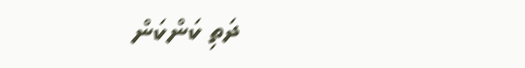ދަތި ކަންކަން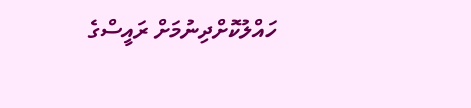ހައްލުކޮށްދިނުމަށް ރައީސްގެ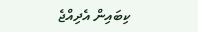ކިބައިން އެދިއްޖެ